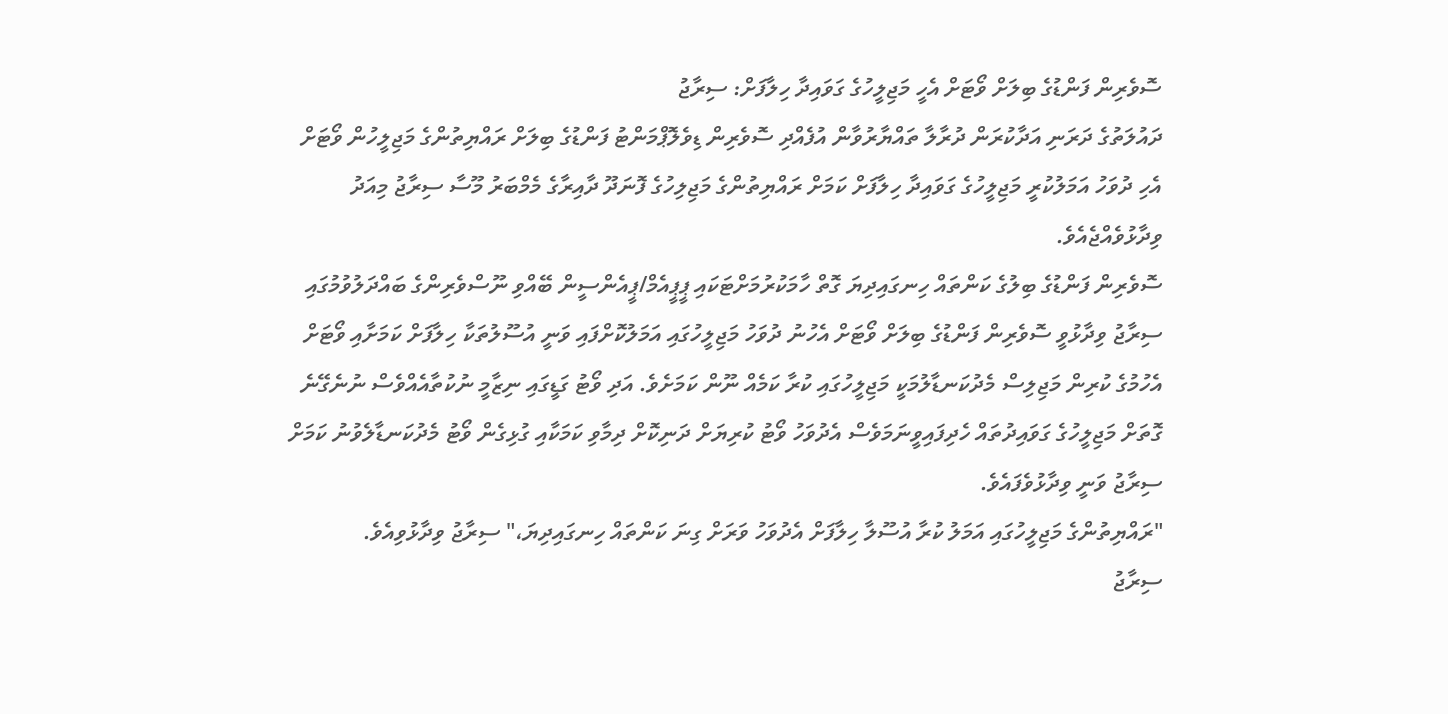ސޮވެރިން ފަންޑުގެ ބިލަށް ވޯޓަށް އެހީ މަޖިލީހުގެ ގަވައިދާ ހިލާފަށް: ސިރާޖު
ދައުލަތުގެ ދަރަނި އަދާކުރަން ދުރާލާ ތައްޔާރުވާން އުފެއްދި ސޮވެރިން ޑިވެލޮޕްމަންޓު ފަންޑުގެ ބިލަށް ރައްޔިތުންގެ މަޖިލީހުން ވޯޓަށް އެހި ދުވަހު އަމަލުކުރީ މަޖިލީހުގެ ގަވައިދާ ހިލާފަށް ކަމަށް ރައްޔިތުންގެ މަޖިލިހުގެ ފޮނަދޫ ދާއިރާގެ މެމްބަރު މޫސާ ސިރާޖު މިއަދު ވިދާޅުވެއްޖެއެވެ.
ސޮވެރިން ފަންޑުގެ ބިލުގެ ކަންތައް ހިނގައިދިޔަ ގޮތް ހާމަކުރުމަށްޓަކައި ޕީޕީއެމް/ޕީއެންސީން ބޭއްވި ނޫސްވެރިންގެ ބައްދަލުވުމުގައި ސިރާޖު ވިދާޅުވީ ސޮވެރިން ފަންޑުގެ ބިލަށް ވޯޓަށް އެހުނު ދުވަހު މަޖިލީހުގައި އަމަލުކޮށްފައި ވަނީ އުސޫލުތަކާ ހިލާފަށް ކަމަށާއި ވޯޓަށް އެހުމުގެ ކުރިން މަޖިލިސް މެދުކަނޑާލުމަކީ މަޖިލީހުގައި ކުރާ ކަމެއް ނޫން ކަމަށެވެ. އަދި ވޯޓު ގަޑީގައި ނިޒާމީ ނުކުތާއެއްވެސް ނުނެގޭނެ ގޮތަށް މަޖިލީހުގެ ގަވައިދުތައް ހެދިފައިވީނަމަވެސް އެދުވަހު ވޯޓު ކުރިޔަށް ދަނިކޮށް ދިމާވި ކަމަކާއި ގުޅިގެން ވޯޓު މެދުކަނޑާލެވުނު ކަމަށް ސިރާޖު ވަނީ ވިދާޅުވެފައެވެ.
"ރައްޔިތުންގެ މަޖިލީހުގައި އަމަލު ކުރާ އުސޫލާ ހިލާފަށް އެދުވަހު ވަރަށް ގިނަ ކަންތައް ހިނގައިދިޔަ،" ސިރާޖު ވިދާޅުވިއެވެ.
ސިރާޖު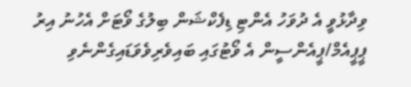ވިދާޅުވީ އެ ދުވަހު އެންޓި ޑިފެކްޝަން ބިލުގެ ވޯޓަށް އެހުނު އިރު ޕީޕީއެމް/ޕީއެންސީން އެ ވޯޓުގައި ބައިވެރިވެވަޑައިގެންނެވި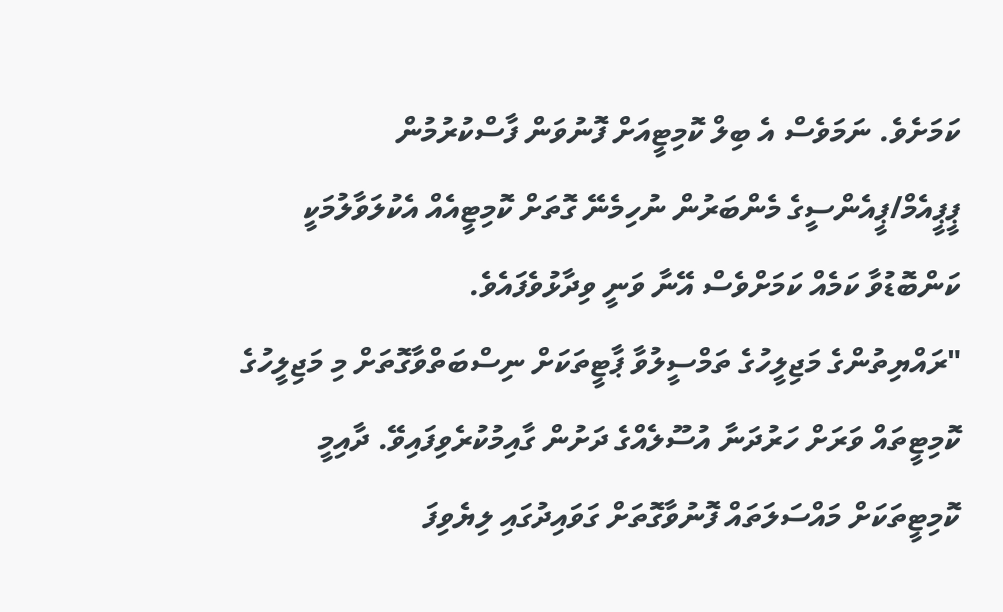ކަމަށެވެ. ނަމަވެސް އެ ބިލް ކޮމިޓީއަށް ފޮނުވަން ފާސްކުރުމުން ޕީޕީއެމް/ޕީއެންސީގެ މެންބަރުން ނުހިމެނޭ ގޮތަށް ކޮމިޓީއެއް އެކުލަވާލުމަކީ ކަންބޮޑުވާ ކަމެއް ކަމަށްވެސް އޭނާ ވަނީ ވިދާޅުވެފައެވެ.
"ރައްޔިތުންގެ މަޖިލީހުގެ ތަމްސީލުވާ ޕާޓީތަކަށް ނިސްބަތްވާގޮތަށް މި މަޖިލީހުގެ ކޮމިޓީތައް ވަރަށް ހަރުދަނާ އުސޫލެއްގެ ދަށުން ގާއިމުކުރެވިފައިވޭ. ދާއިމީ ކޮމިޓީތަކަށް މައްސަލަތައް ފޮނުވާގޮތަށް ގަވައިދުގައި ލިޔެވިފަ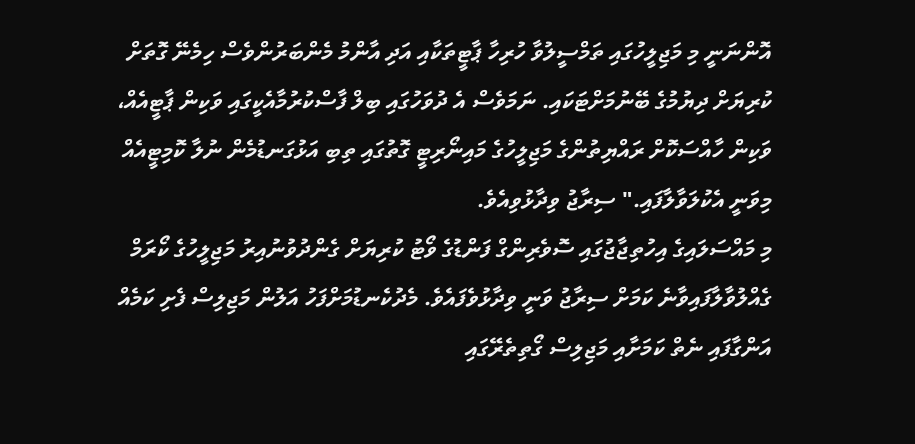އޮންނަނީ މި މަޖިލީހުގައި ތަމްސީލުވާ ހުރިހާ ޕާޓީތަކާއި އަދި އާންމު މެންބަރުންވެސް ހިމެނޭ ގޮތަށް ކުރިޔަށް ދިޔުމުގެ ބޭނުމަށްޓަކައި. ނަމަވެސް އެ ދުވަހުގައި ބިލް ފާސްކުރުމާއެކީގައި ވަކިން ޕާޓީއެއް، ވަކިން ހާއްސަކޮށް ރައްޔިތުންގެ މަޖިލީހުގެ މައިނޯރިޓީ ގޮތުގައި ތިބި އަޅުގަނޑުމެން ނުލާ ކޮމިޓީއެއް މިވަނީ އެކުލަވާލާފައި." ސިރާޖު ވިދާޅުވިއެވެ.
މި މައްސަލައިގެ އިހުތިޖާޖުގައި ސޮވެރިންގް ފަންޑުގެ ވޯޓު ކުރިޔަށް ގެންދުވުނުއިރު މަޖިލީހުގެ ކޯރަމް ގެއްލުވާލާފައިވާނެ ކަމަށް ސިރާޖު ވަނީ ވިދާޅުވެފައެވެ. މެދުކެނޑުމަށްފަހު އަލުން މަޖިލިސް ފެށި ކަމެއް އަންގާފައި ނެތް ކަމަށާއި މަޖިލިސް ގޯތިތެރޭގައި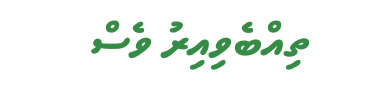ތިއްބެވިއިރު ވެސް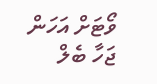ވޯޓަށް އަހަން ޖަހާ ބެލް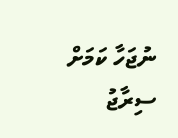ނުޖަހާ ކަމަށް ސިރާޖު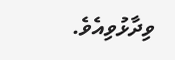ވިދާޅުވިއެވެ.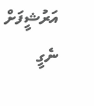އަރުޝީފަށް ނެގީ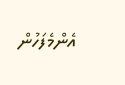އެންމެފަހުން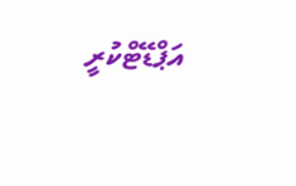އަޕްޑޭޓްކުރީ